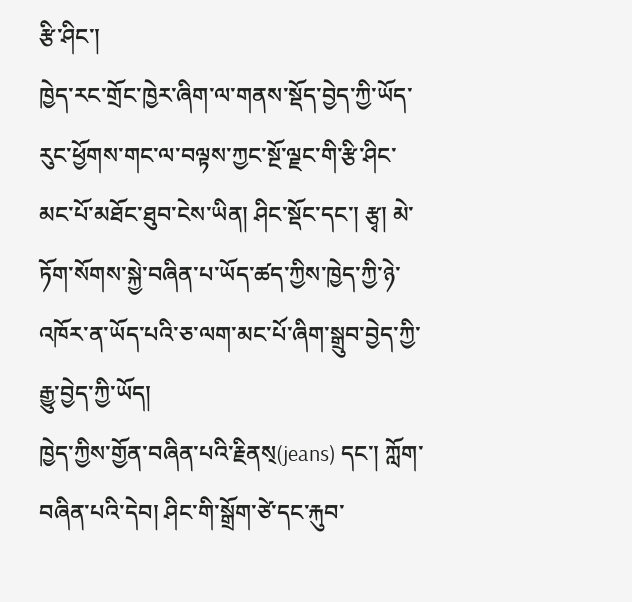རྩི་ཤིང་།
ཁྱེད་རང་གྲོང་ཁྱེར་ཞིག་ལ་གནས་སྡོད་བྱེད་ཀྱི་ཡོད་རུང་ཕྱོགས་གང་ལ་བལྟས་ཀྱང་སྔོ་ལྗང་གི་རྩི་ཤིང་མང་པོ་མཐོང་ཐུབ་ངེས་ཡིན། ཤིང་སྡོང་དང་། རྩྭ། མེ་ཏོག་སོགས་སྐྱེ་བཞིན་པ་ཡོད་ཚད་ཀྱིས་ཁྱེད་ཀྱི་ཉེ་འཁོར་ན་ཡོད་པའི་ཅ་ལག་མང་པོ་ཞིག་སྒྲུབ་བྱེད་ཀྱི་རྒྱུ་བྱེད་ཀྱི་ཡོད།
ཁྱེད་ཀྱིས་གྱོན་བཞིན་པའི་རྗིནས྄(jeans) དང་། ཀློག་བཞིན་པའི་དེབ། ཤིང་གི་སྒྲོག་ཙེ་དང་རྐུབ་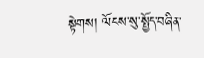སྟེགས། ལོངས་སུ་སྤྱོད་བཞིན་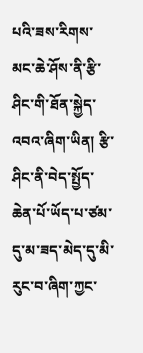པའི་ཟས་རིགས་མང་ཆེ་ཤོས་ནི་རྩི་ཤིང་གི་ཐོན་སྐྱེད་འབའ་ཞིག་ཡིན། རྩི་ཤིང་ནི་བེད་སྤྱོད་ཆེན་པོ་ཡོད་པ་ཙམ་དུ་མ་ཟད་མེད་དུ་མི་རུང་བ་ཞིག་ཀྱང་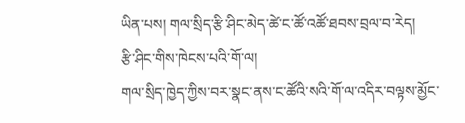ཡིན་པས། གལ་སྲིད་རྩི་ཤིང་མེད་ཚེ་ང་ཚོ་འཚོ་ཐབས་བྲལ་བ་རེད།
རྩི་ཤིང་གིས་ཁེངས་པའི་གོ་ལ།
གལ་སྲིད་ཁྱེད་ཀྱིས་བར་སྣང་ནས་ང་ཚོའི་སའི་གོ་ལ་འདིར་བལྟས་མྱོང་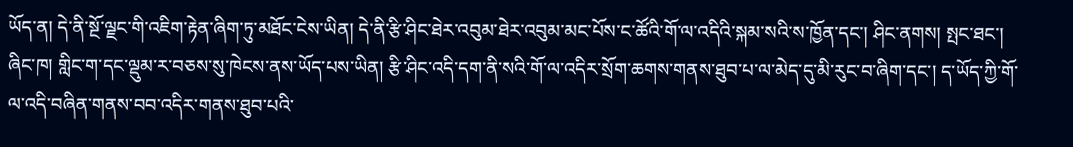ཡོད་ན། དེ་ནི་སྔོ་ལྗང་གི་འཇིག་རྟེན་ཞིག་ཏུ་མཐོང་ངེས་ཡིན། དེ་ནི་རྩི་ཤིང་ཐེར་འབུམ་ཐེར་འབུམ་མང་པོས་ང་ཚོའི་གོ་ལ་འདིའི་སྐམ་སའི་ས་ཁྱོན་དང་། ཤིང་ནགས། སྤང་ཐང་། ཞིང་ཁ། གླིང་ག་དང་ལྡུམ་ར་བཅས་སུ་ཁེངས་ནས་ཡོད་པས་ཡིན། རྩི་ཤིང་འདི་དག་ནི་སའི་གོ་ལ་འདིར་སྲོག་ཆགས་གནས་ཐུབ་པ་ལ་མེད་དུ་མི་རུང་བ་ཞིག་དང་། ད་ཡོད་ཀྱི་གོ་ལ་འདི་བཞིན་གནས་བབ་འདིར་གནས་ཐུབ་པའི་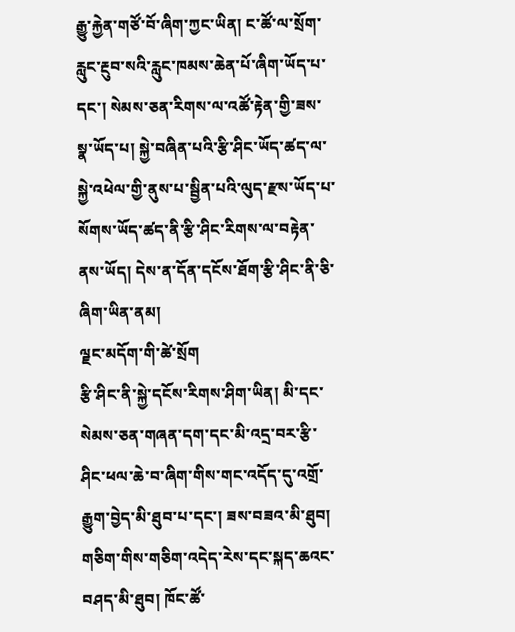རྒྱུ་རྐྱེན་གཙོ་བོ་ཞིག་ཀྱང་ཡིན། ང་ཚོ་ལ་སྲོག་རླུང་རྔུབ་སའི་རླུང་ཁམས་ཆེན་པོ་ཞིག་ཡོད་པ་དང་། སེམས་ཅན་རིགས་ལ་འཚོ་རྟེན་གྱི་ཟས་སྣ་ཡོད་པ། སྐྱེ་བཞིན་པའི་རྩི་ཤིང་ཡོད་ཚད་ལ་སྐྱེ་འཕེལ་གྱི་ནུས་པ་སྦྱིན་པའི་ལུད་རྫས་ཡོད་པ་སོགས་ཡོད་ཚད་ནི་རྩི་ཤིང་རིགས་ལ་བརྟེན་ནས་ཡོད། དེས་ན་དོན་དངོས་ཐོག་རྩི་ཤིང་ནི་ཅི་ཞིག་ཡིན་ནམ།
ལྗང་མདོག་གི་ཚེ་སྲོག
རྩི་ཤིང་ནི་སྐྱེ་དངོས་རིགས་ཤིག་ཡིན། མི་དང་སེམས་ཅན་གཞན་དག་དང་མི་འདྲ་བར་རྩི་ཤིང་ཕལ་ཆེ་བ་ཞིག་གིས་གང་འདོད་དུ་འགྲོ་རྒྱུག་བྱེད་མི་ཐུབ་པ་དང་། ཟས་བཟའ་མི་ཐུབ། གཅིག་གིས་གཅིག་འདེད་རེས་དང་སྐད་ཆའང་བཤད་མི་ཐུབ། ཁོང་ཚོ་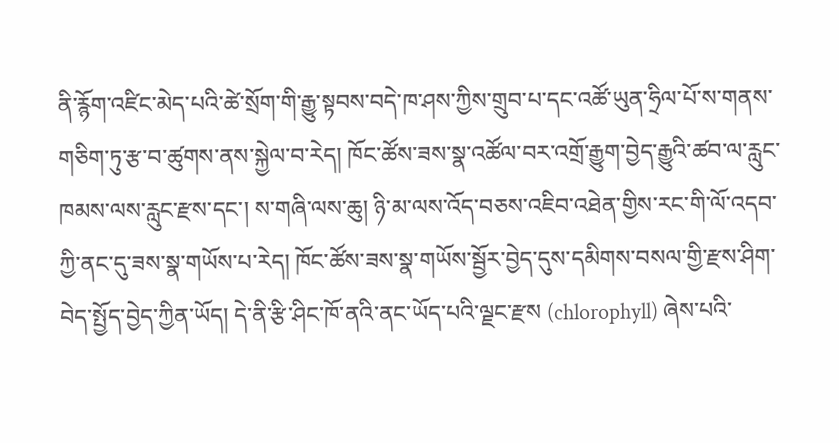ནི་རྙོག་འཛིང་མེད་པའི་ཚེ་སྲོག་གི་རྒྱུ་སྟབས་བདེ་ཁ་ཤས་ཀྱིས་གྲུབ་པ་དང་འཚོ་ཡུན་ཧྲིལ་པོ་ས་གནས་གཅིག་ཏུ་རྩ་བ་ཚུགས་ནས་སྐྱེལ་བ་རེད། ཁོང་ཚོས་ཟས་སྣ་འཚོལ་བར་འགྲོ་རྒྱུག་བྱེད་རྒྱུའི་ཚབ་ལ་རླུང་ཁམས་ལས་རླུང་རྫས་དང་། ས་གཞི་ལས་ཆུ། ཉི་མ་ལས་འོད་བཅས་འཇིབ་འཐེན་གྱིས་རང་གི་ལོ་འདབ་ཀྱི་ནང་དུ་ཟས་སྣ་གཡོས་པ་རེད། ཁོང་ཚོས་ཟས་སྣ་གཡོས་སྦྱོར་བྱེད་དུས་དམིགས་བསལ་གྱི་རྫས་ཤིག་བེད་སྤྱོད་བྱེད་ཀྱིན་ཡོད། དེ་ནི་རྩི་ཤིང་ཁོ་ནའི་ནང་ཡོད་པའི་ལྗང་རྫས (chlorophyll) ཞེས་པའི་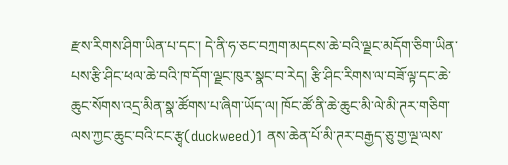རྫས་རིགས་ཤིག་ཡིན་པ་དང་། དེ་ནི་ཧ་ཅང་བཀྲག་མདངས་ཆེ་བའི་ལྗང་མདོག་ཅིག་ཡིན་པས་རྩི་ཤིང་ཕལ་ཆེ་བའི་ཁ་དོག་ལྗང་ཁུར་སྣང་བ་རེད། རྩི་ཤིང་རིགས་ལ་བཟོ་ལྟ་དང་ཆེ་ཆུང་སོགས་འདྲ་མིན་སྣ་ཚོགས་པ་ཞིག་ཡོད་ལ། ཁོང་ཚོ་ནི་ཆེ་ཆུང་མི་ལེ་མི་ཊར་གཅིག་ལས་ཀྱང་ཆུང་བའི་ངང་རྩྭ(duckweed)1 ནས་ཆེན་པོ་མི་ཊར་བརྒྱད་ཅུ་གྱ་ལྔ་ལས་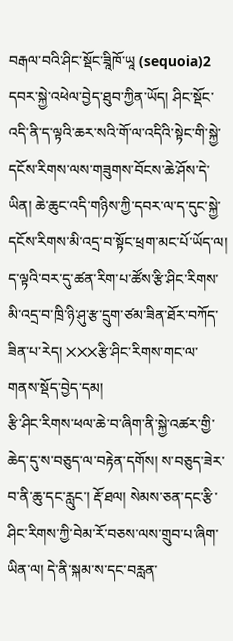བརྒལ་བའི་ཤིང་སྡོང་ཟཱིཁོ་ཡཱ (sequoia)2 དབར་སྐྱེ་འཕེལ་བྱེད་ཐུབ་ཀྱིན་ཡོད། ཤིང་སྡོང་འདི་ནི་ད་ལྟའི་ཆར་སའི་གོ་ལ་འདིའི་སྟེང་གི་སྐྱེ་དངོས་རིགས་ལས་གཟུགས་བོངས་ཆེ་ཤོས་དེ་ཡིན། ཆེ་ཆུང་འདི་གཉིས་ཀྱི་དབར་ལ་ད་དུང་སྐྱེ་དངོས་རིགས་མི་འདྲ་བ་སྟོང་ཕྲག་མང་པོ་ཡོད་ལ། ད་ལྟའི་བར་དུ་ཚན་རིག་པ་ཚོས་རྩི་ཤིང་རིགས་མི་འདྲ་བ་ཁྲི་ཉི་ཤུ་རྩ་དྲུག་ཙམ་ཟིན་ཐོར་བཀོད་ཟིན་པ་རེད། ྾྾྾རྩི་ཤིང་རིགས་གང་ལ་གནས་སྡོད་བྱེད་དམ།
རྩི་ཤིང་རིགས་ཕལ་ཆེ་བ་ཞིག་ནི་སྐྱེ་འཚར་གྱི་ཆེད་དུ་ས་བཅུད་ལ་བརྟེན་དགོས། ས་བཅུད་ཟེར་བ་ནི་ཆུ་དང་རླུང་། རྡོ་ཐལ། སེམས་ཅན་དང་རྩི་ཤིང་རིགས་ཀྱི་བེམ་རོ་བཅས་ལས་གྲུབ་པ་ཞིག་ཡིན་ལ། དེ་ནི་སྐམ་ས་དང་བརླན་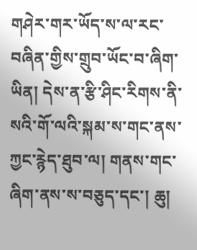གཤེར་གར་ཡོད་ས་ལ་རང་བཞིན་གྱིས་གྲུབ་ཡོང་བ་ཞིག་ཡིན། དེས་ན་རྩི་ཤིང་རིགས་ནི་སའི་གོ་ལའི་སྐམ་ས་གང་ནས་ཀྱང་རྙེད་ཐུབ་ལ། གནས་གང་ཞིག་ནས་ས་བཅུད་དང་། ཆུ།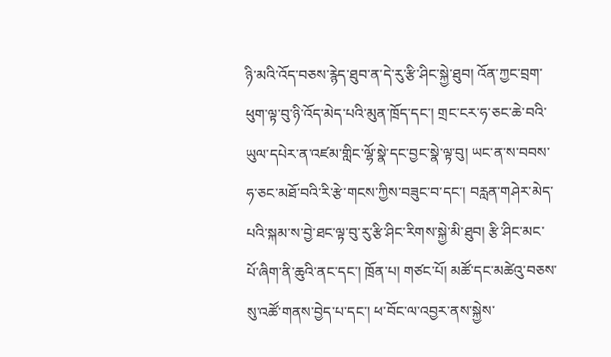ཉི་མའི་འོད་བཅས་རྙེད་ཐུབ་ན་དེ་རུ་རྩི་ཤིང་སྐྱེ་ཐུབ། འོན་ཀྱང་བྲག་ཕུག་ལྟ་བུ་ཉི་འོད་མེད་པའི་མུན་ཁྲོད་དང་། གྲང་ངར་ཧ་ཅང་ཆེ་བའི་ཡུལ་དཔེར་ན་འཛམ་གླིང་ལྷོ་སྣེ་དང་བྱང་སྣེ་ལྟ་བུ། ཡང་ན་ས་བབས་ཧ་ཅང་མཐོ་བའི་རི་རྩེ་གངས་ཀྱིས་བཟུང་བ་དང་། བརླན་གཤེར་མེད་པའི་སྐམ་ས་བྱེ་ཐང་ལྟ་བུ་རུ་རྩི་ཤིང་རིགས་སྐྱེ་མི་ཐུབ། རྩི་ཤིང་མང་པོ་ཞིག་ནི་ཆུའི་ནང་དང་། ཁྲོན་པ། གཙང་པོ། མཚོ་དང་མཚེའུ་བཅས་སུ་འཚོ་གནས་བྱེད་པ་དང་། ཕ་བོང་ལ་འབྱར་ནས་སྐྱེས་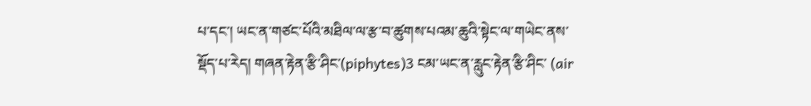པ་དང་། ཡང་ན་གཙང་པོའི་མཐིལ་ལ་རྩ་བ་ཚུགས་པའམ་ཆུའི་སྟེང་ལ་གཡེང་ནས་སྡོད་པ་རེད། གཞན་རྟེན་རྩི་ཤིང་(piphytes)3 ངམ་ཡང་ན་རླུང་རྟེན་རྩི་ཤིང་ (air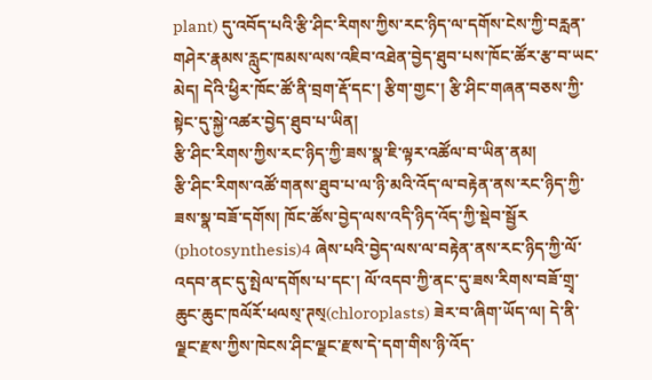plant) དུ་འབོད་པའི་རྩི་ཤིང་རིགས་ཀྱིས་རང་ཉིད་ལ་དགོས་ངེས་ཀྱི་བརླན་གཤེར་རྣམས་རླུང་ཁམས་ལས་འཇིབ་འཐེན་བྱེད་ཐུབ་པས་ཁོང་ཚོར་རྩ་བ་ཡང་མེད། དེའི་ཕྱིར་ཁོང་ཚོ་ནི་བྲག་རྡོ་དང་། རྩིག་གྱང་། རྩི་ཤིང་གཞན་བཅས་ཀྱི་སྟེང་དུ་སྐྱེ་འཚར་བྱེད་ཐུབ་པ་ཡིན།
རྩི་ཤིང་རིགས་ཀྱིས་རང་ཉིད་ཀྱི་ཟས་སྣ་ཇི་ལྟར་འཚོལ་བ་ཡིན་ནམ།
རྩི་ཤིང་རིགས་འཚོ་གནས་ཐུབ་པ་ལ་ཉི་མའི་འོད་ལ་བརྟེན་ནས་རང་ཉིད་ཀྱི་ཟས་སྣ་བཟོ་དགོས། ཁོང་ཚོས་བྱེད་ལས་འདི་ཉིད་འོད་ཀྱི་སྡེབ་སྦྱོར (photosynthesis)4 ཞེས་པའི་བྱེད་ལས་ལ་བརྟེན་ནས་རང་ཉིད་ཀྱི་ལོ་འདབ་ནང་དུ་སྤེལ་དགོས་པ་དང་། ལོ་འདབ་ཀྱི་ནང་དུ་ཟས་རིགས་བཟོ་གྲྭ་ཆུང་ཆུང་ཁལོརོ་ཕལས྄་ཊས྄(chloroplasts) ཟེར་བ་ཞིག་ཡོད་ལ། དེ་ནི་ལྗང་རྫས་ཀྱིས་ཁེངས་ཤིང་ལྗང་རྫས་དེ་དག་གིས་ཉི་འོད་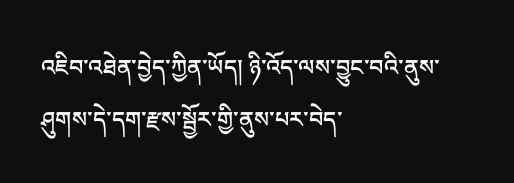འཇིབ་འཐེན་བྱེད་ཀྱིན་ཡོད། ཉི་འོད་ལས་བྱུང་བའི་ནུས་ཤུགས་དེ་དག་རྫས་སྦྱོར་གྱི་ནུས་པར་བེད་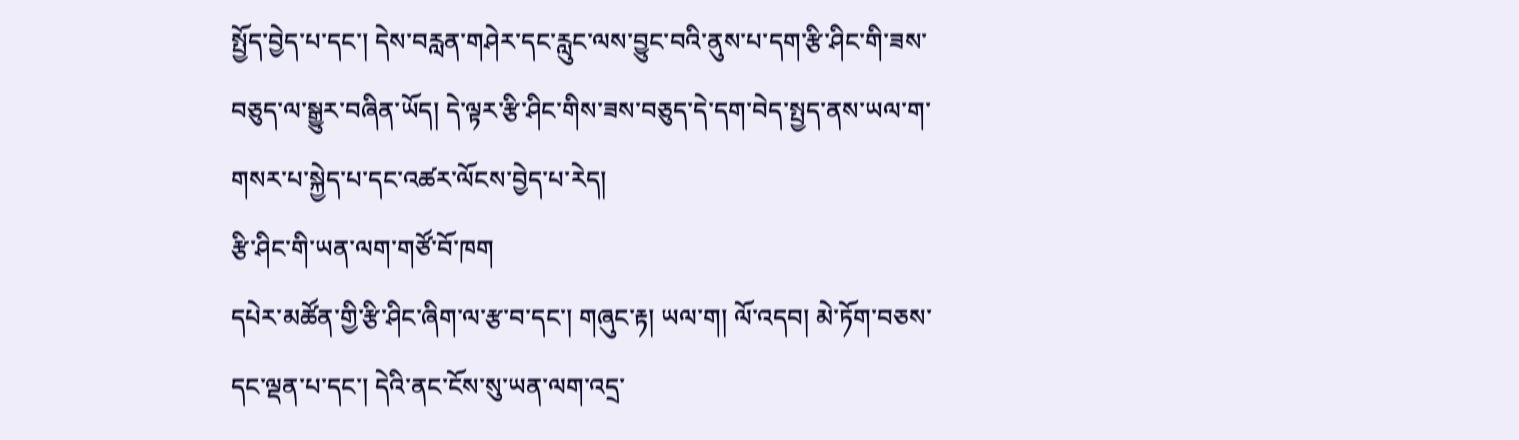སྤྱོད་བྱེད་པ་དང་། དེས་བརླན་གཤེར་དང་རླུང་ལས་བྱུང་བའི་ནུས་པ་དག་རྩི་ཤིང་གི་ཟས་བཅུད་ལ་སྒྱུར་བཞིན་ཡོད། དེ་ལྟར་རྩི་ཤིང་གིས་ཟས་བཅུད་དེ་དག་བེད་སྤྱད་ནས་ཡལ་ག་གསར་པ་སྐྱེད་པ་དང་འཚར་ལོངས་བྱེད་པ་རེད།
རྩི་ཤིང་གི་ཡན་ལག་གཙོ་བོ་ཁག
དཔེར་མཚོན་གྱི་རྩི་ཤིང་ཞིག་ལ་རྩ་བ་དང་། གཞུང་རྟ། ཡལ་ག། ལོ་འདབ། མེ་ཏོག་བཅས་དང་ལྡན་པ་དང་། དེའི་ནང་ངོས་སུ་ཡན་ལག་འདྲ་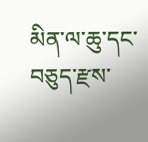མིན་ལ་ཆུ་དང་བཅུད་རྫས་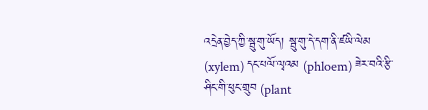འདྲེན་བྱེད་ཀྱི་སྦུ་གུ་ཡོད། སྦུ་གུ་དེ་དག་ནི་ཛཡི་ལེམ (xylem) དང་པལོ་ལྭའམ (phloem) ཟེར་བའི་རྩི་ཤིང་གི་ཕུང་གྲུབ (plant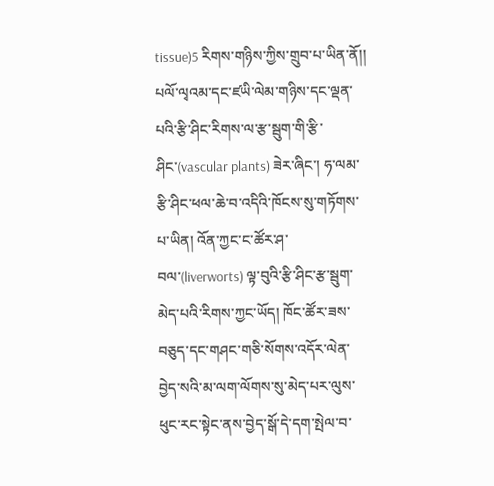tissue)5 རིགས་གཉིས་ཀྱིས་གྲུབ་པ་ཡིན་ནོ།། པལོ་ལྭའམ་དང་ཛཡི་ལེམ་གཉིས་དང་ལྡན་པའི་རྩི་ཤིང་རིགས་ལ་རྩ་སྦུག་གི་རྩི་ཤིང་(vascular plants) ཟེར་ཞིང་། ཧ་ལམ་རྩི་ཤིང་ཕལ་ཆེ་བ་འདིའི་ཁོངས་སུ་གཏོགས་པ་ཡིན། འོན་ཀྱང་ང་ཚོར་ཤ་བལ་(liverworts) ལྟ་བུའི་རྩི་ཤིང་རྩ་སྦུག་མེད་པའི་རིགས་ཀྱང་ཡོད། ཁོང་ཚོར་ཟས་བཅུད་དང་གཤང་གཅི་སོགས་འདོར་ལེན་བྱེད་སའི་མ་ལག་ལོགས་སུ་མེད་པར་ལུས་ཕུང་རང་སྟེང་ནས་བྱེད་སྒོ་དེ་དག་སྤེལ་བ་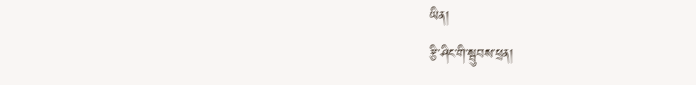ཡིན།
རྩི་ཤིང་གི་སྦུབས་ཕྲན།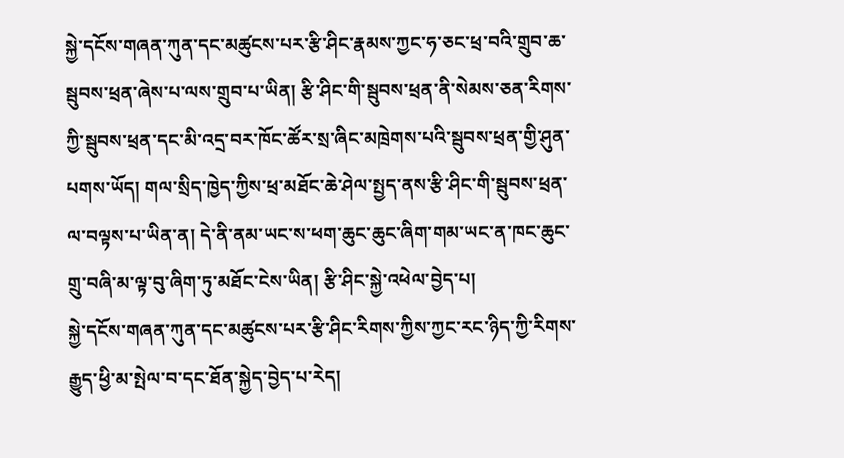སྐྱེ་དངོས་གཞན་ཀུན་དང་མཚུངས་པར་རྩི་ཤིང་རྣམས་ཀྱང་ཧ་ཅང་ཕྲ་བའི་གྲུབ་ཆ་སྦུབས་ཕྲན་ཞེས་པ་ལས་གྲུབ་པ་ཡིན། རྩི་ཤིང་གི་སྦུབས་ཕྲན་ནི་སེམས་ཅན་རིགས་ཀྱི་སྦུབས་ཕྲན་དང་མི་འདྲ་བར་ཁོང་ཚོར་སྲ་ཞིང་མཁྲེགས་པའི་སྦུབས་ཕྲན་གྱི་ཤུན་པགས་ཡོད། གལ་སྲིད་ཁྱེད་ཀྱིས་ཕྲ་མཐོང་ཆེ་ཤེལ་སྤྱད་ནས་རྩི་ཤིང་གི་སྦུབས་ཕྲན་ལ་བལྟས་པ་ཡིན་ན། དེ་ནི་ནམ་ཡང་ས་ཕག་ཆུང་ཆུང་ཞིག་གམ་ཡང་ན་ཁང་ཆུང་གྲུ་བཞི་མ་ལྟ་བུ་ཞིག་ཏུ་མཐོང་ངེས་ཡིན། རྩི་ཤིང་སྐྱེ་འཕེལ་བྱེད་པ།
སྐྱེ་དངོས་གཞན་ཀུན་དང་མཚུངས་པར་རྩི་ཤིང་རིགས་ཀྱིས་ཀྱང་རང་ཉིད་ཀྱི་རིགས་རྒྱུད་ཕྱི་མ་སྤེལ་བ་དང་ཐོན་སྐྱེད་བྱེད་པ་རེད།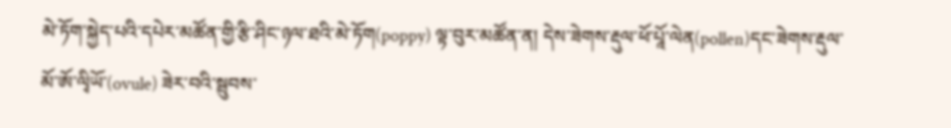མེ་ཏོག་སྐྱེད་པའི་དཔེར་མཚོན་གྱི་རྩི་ཤིང་ཉལ་ཐའི་མེ་ཏོག(poppy) ལྟ་བུར་མཚོན་ན། དེས་ཟེགས་རྡུལ་ཕོ་པཱོ་ལེན(pollen)དང་ཟེགས་རྡུལ་མོ་ཨོ་ལྭིཡོ་(ovule) ཟེར་བའི་སྦུབས་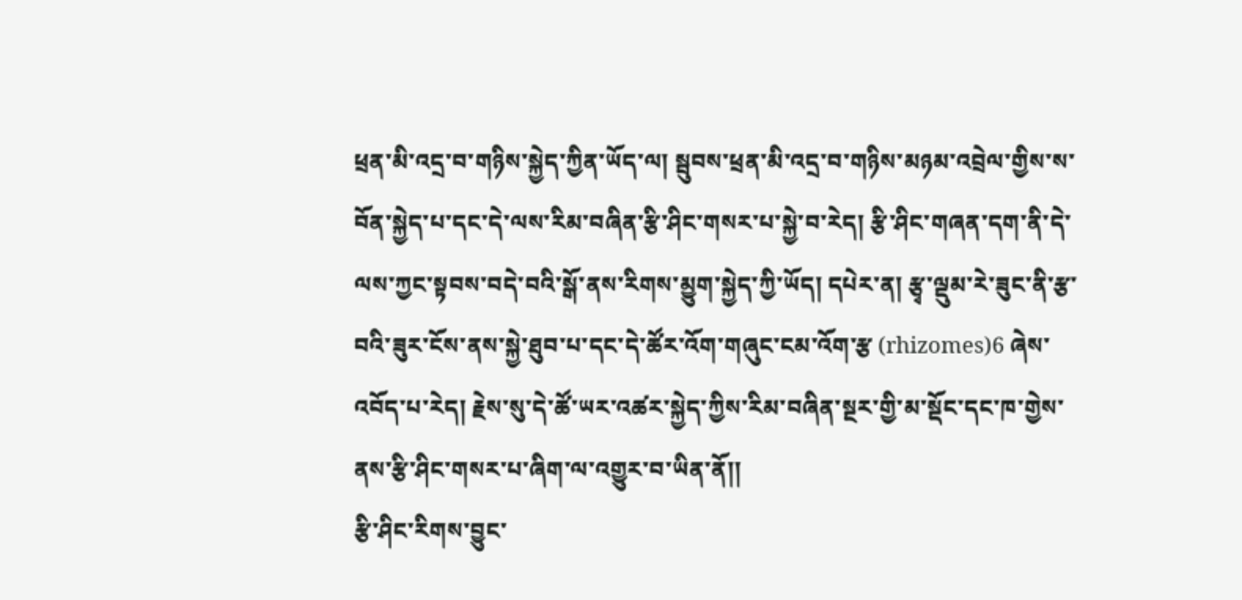ཕྲན་མི་འདྲ་བ་གཉིས་སྐྱེད་ཀྱིན་ཡོད་ལ། སྦུབས་ཕྲན་མི་འདྲ་བ་གཉིས་མཉམ་འབྲེལ་གྱིས་ས་བོན་སྐྱེད་པ་དང་དེ་ལས་རིམ་བཞིན་རྩི་ཤིང་གསར་པ་སྐྱེ་བ་རེད། རྩི་ཤིང་གཞན་དག་ནི་དེ་ལས་ཀྱང་སྟབས་བདེ་བའི་སྒོ་ནས་རིགས་མྱུག་སྐྱེད་ཀྱི་ཡོད། དཔེར་ན། རྩྭ་ལྡུམ་རེ་ཟུང་ནི་རྩ་བའི་ཟུར་ངོས་ནས་སྐྱེ་ཐུབ་པ་དང་དེ་ཚོར་འོག་གཞུང་ངམ་འོག་རྩ (rhizomes)6 ཞེས་འབོད་པ་རེད། རྗེས་སུ་དེ་ཚོ་ཡར་འཚར་སྐྱེད་ཀྱིས་རིམ་བཞིན་སྔར་གྱི་མ་སྡོང་དང་ཁ་གྱེས་ནས་རྩི་ཤིང་གསར་པ་ཞིག་ལ་འགྱུར་བ་ཡིན་ནོ།།
རྩི་ཤིང་རིགས་བྱུང་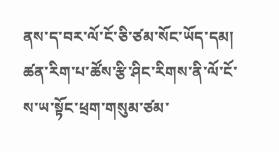ནས་ད་བར་ལོ་ངོ་ཅི་ཙམ་སོང་ཡོད་དམ།
ཚན་རིག་པ་ཚོས་རྩི་ཤིང་རིགས་ནི་ལོ་ངོ་ས་ཡ་སྟོང་ཕྲག་གསུམ་ཙམ་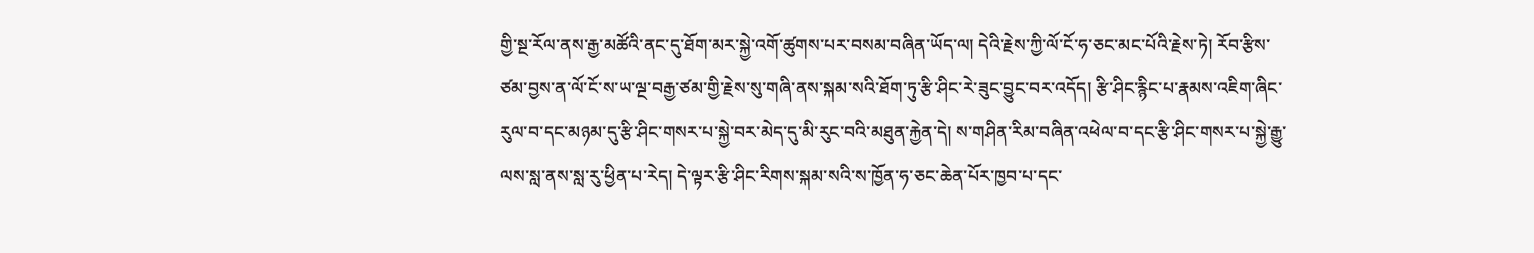གྱི་སྔ་རོལ་ནས་རྒྱ་མཚོའི་ནང་དུ་ཐོག་མར་སྐྱེ་འགོ་ཚུགས་པར་བསམ་བཞིན་ཡོད་ལ། དེའི་རྗེས་ཀྱི་ལོ་ངོ་ཧ་ཅང་མང་པོའི་རྗེས་ཏེ། རོབ་རྩིས་ཙམ་བྱས་ན་ལོ་ངོ་ས་ཡ་ལྔ་བརྒྱ་ཙམ་གྱི་རྗེས་སུ་གཞི་ནས་སྐམ་སའི་ཐོག་ཏུ་རྩི་ཤིང་རེ་ཟུང་བྱུང་བར་འདོད། རྩི་ཤིང་རྙིང་པ་རྣམས་འཇིག་ཞིང་རུལ་བ་དང་མཉམ་དུ་རྩི་ཤིང་གསར་པ་སྐྱེ་བར་མེད་དུ་མི་རུང་བའི་མཐུན་རྐྱེན་དེ། ས་གཤིན་རིམ་བཞིན་འཕེལ་བ་དང་རྩི་ཤིང་གསར་པ་སྐྱེ་རྒྱུ་ལས་སླ་ནས་སླ་རུ་ཕྱིན་པ་རེད། དེ་ལྟར་རྩི་ཤིང་རིགས་སྐམ་སའི་ས་ཁྱོན་ཧ་ཅང་ཆེན་པོར་ཁྱབ་པ་དང་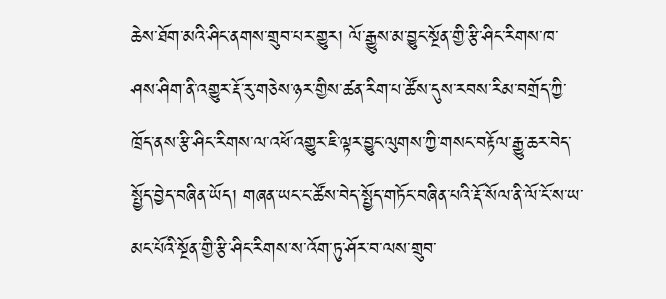ཆེས་ཐོག་མའི་ཤིང་ནགས་གྲུབ་པར་གྱུར། ལོ་རྒྱུས་མ་བྱུང་སྔོན་གྱི་རྩི་ཤིང་རིགས་ཁ་ཤས་ཤིག་ནི་འགྱུར་རྡོ་རུ་གཅེས་ཉར་གྱིས་ཚན་རིག་པ་ཚོས་དུས་རབས་རིམ་བགྲོད་ཀྱི་ཁྲོད་ནས་རྩི་ཤིང་རིགས་ལ་འཕོ་འགྱུར་ཇི་ལྟར་བྱུང་ལུགས་ཀྱི་གསང་བརྟོལ་རྒྱུ་ཆར་བེད་སྤྱོད་བྱེད་བཞིན་ཡོད། གཞན་ཡང་ང་ཚོས་བེད་སྤྱོད་གཏོང་བཞིན་པའི་རྡོ་སོལ་ནི་ལོ་ངོ་ས་ཡ་མང་པོའི་སྔོན་གྱི་རྩི་ཤིང་རིགས་ས་འོག་ཏུ་ཤོར་བ་ལས་གྲུབ་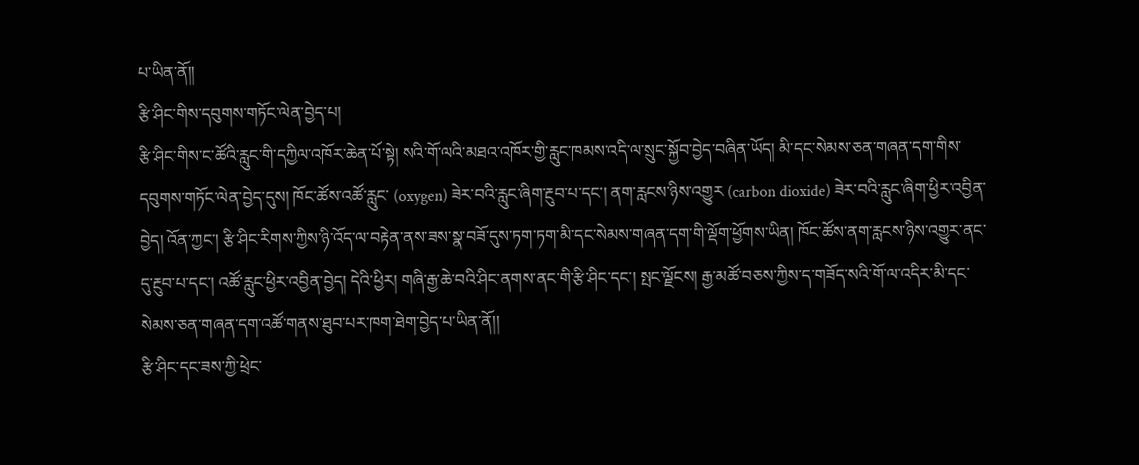པ་ཡིན་ནོ།།
རྩི་ཤིང་གིས་དབུགས་གཏོང་ལེན་བྱེད་པ།
རྩི་ཤིང་གིས་ང་ཚོའི་རླུང་གི་དཀྱིལ་འཁོར་ཆེན་པོ་སྟེ། སའི་གོ་ལའི་མཐའ་འཁོར་གྱི་རླུང་ཁམས་འདི་ལ་སྲུང་སྐྱོབ་བྱེད་བཞིན་ཡོད། མི་དང་སེམས་ཅན་གཞན་དག་གིས་དབུགས་གཏོང་ལེན་བྱེད་དུས། ཁོང་ཚོས་འཚོ་རླུང་ (oxygen) ཟེར་བའི་རླུང་ཞིག་རྔུབ་པ་དང་། ནག་རླངས་ཉིས་འགྱུར (carbon dioxide) ཟེར་བའི་རླུང་ཞིག་ཕྱིར་འབྱིན་བྱེད། འོན་ཀྱང་། རྩི་ཤིང་རིགས་ཀྱིས་ཉི་འོད་ལ་བརྟེན་ནས་ཟས་སྣ་བཟོ་དུས་ཏག་ཏག་མི་དང་སེམས་གཞན་དག་གི་ལྡོག་ཕྱོགས་ཡིན། ཁོང་ཚོས་ནག་རླངས་ཉིས་འགྱུར་ནང་དུ་རྔུབ་པ་དང་། འཚོ་རླུང་ཕྱིར་འབྱིན་བྱེད། དེའི་ཕྱིར། གཞི་རྒྱ་ཆེ་བའི་ཤིང་ནགས་ནང་གི་རྩི་ཤིང་དང་། སྤང་ལྗོངས། རྒྱ་མཚོ་བཅས་ཀྱིས་ད་གཟོད་སའི་གོ་ལ་འདིར་མི་དང་སེམས་ཅན་གཞན་དག་འཚོ་གནས་ཐུབ་པར་ཁག་ཐེག་བྱེད་པ་ཡིན་ནོ།།
རྩི་ཤིང་དང་ཟས་ཀྱི་ཕྲེང་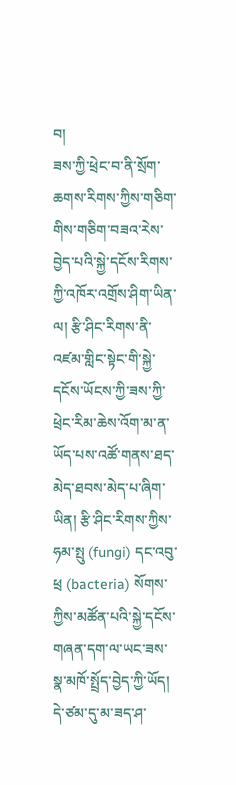བ།
ཟས་ཀྱི་ཕྲེང་བ་ནི་སྲོག་ཆགས་རིགས་ཀྱིས་གཅིག་གིས་གཅིག་བཟའ་རེས་བྱེད་པའི་སྐྱེ་དངོས་རིགས་ཀྱི་འཁོར་འགྲོས་ཤིག་ཡིན་ལ། རྩི་ཤིང་རིགས་ནི་འཛམ་གླིང་སྟེང་གི་སྐྱེ་དངོས་ཡོངས་ཀྱི་ཟས་ཀྱི་ཕྲེང་རིམ་ཆེས་འོག་མ་ན་ཡོད་པས་འཚོ་གནས་ཐད་མེད་ཐབས་མེད་པ་ཞིག་ཡིན། རྩི་ཤིང་རིགས་ཀྱིས་ཧམ་སྤུ (fungi) དང་འབུ་ཕྲ (bacteria) སོགས་ཀྱིས་མཚོན་པའི་སྐྱེ་དངོས་གཞན་དག་ལ་ཡང་ཟས་སྣ་མཁོ་སྤྲོད་བྱེད་ཀྱི་ཡོད། དེ་ཙམ་དུ་མ་ཟད་ཤ་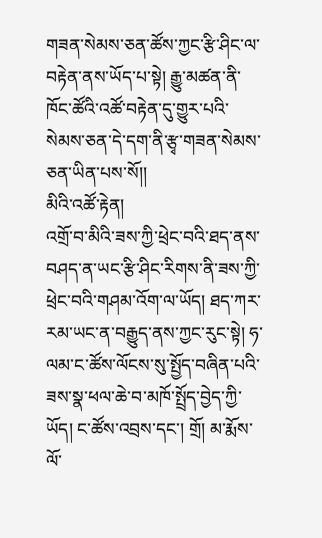གཟན་སེམས་ཅན་ཚོས་ཀྱང་རྩི་ཤིང་ལ་བརྟེན་ནས་ཡོད་པ་སྟེ། རྒྱུ་མཚན་ནི་ཁོང་ཚོའི་འཚོ་བརྟེན་དུ་གྱུར་པའི་སེམས་ཅན་དེ་དག་ནི་རྩྭ་གཟན་སེམས་ཅན་ཡིན་པས་སོ།།
མིའི་འཚོ་རྟེན།
འགྲོ་བ་མིའི་ཟས་ཀྱི་ཕྲེང་བའི་ཐད་ནས་བཤད་ན་ཡང་རྩི་ཤིང་རིགས་ནི་ཟས་ཀྱི་ཕྲེང་བའི་གཤམ་འོག་ལ་ཡོད། ཐད་ཀར་རམ་ཡང་ན་བརྒྱུད་ནས་ཀྱང་རུང་སྟེ། ཧ་ལམ་ང་ཚོས་ལོངས་སུ་སྤྱོད་བཞིན་པའི་ཟས་སྣ་ཕལ་ཆེ་བ་མཁོ་སྤྲོད་བྱེད་ཀྱི་ཡོད། ང་ཚོས་འབྲས་དང་། གྲོ། མ་རྨོས་ལོ་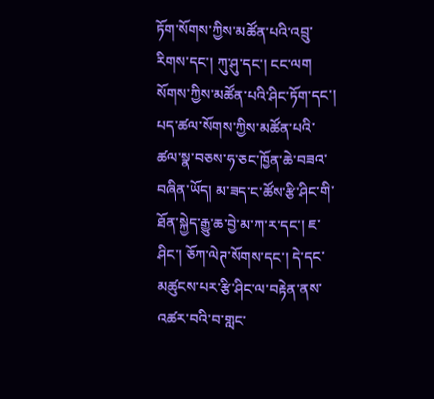ཏོག་སོགས་ཀྱིས་མཚོན་པའི་འབྲུ་རིགས་དང་། ཀུ་ཤུ་དང་། ངང་ལག སོགས་ཀྱིས་མཚོན་པའི་ཤིང་ཏོག་དང་། པད་ཚལ་སོགས་ཀྱིས་མཚོན་པའི་ཚལ་སྣ་བཅས་ཧ་ཅང་ཁྱོན་ཆེ་བཟའ་བཞིན་ཡོད། མ་ཟད་ང་ཚོས་རྩི་ཤིང་གི་ཐོན་སྐྱེད་རྒྱུ་ཆ་བྱེ་མ་ཀ་ར་དང་། ཇ་ཤིང་། ཅོཀ་ལེཊ་སོགས་དང་། དེ་དང་མཚུངས་པར་རྩི་ཤིང་ལ་བརྟེན་ནས་འཚར་བའི་བ་གླང་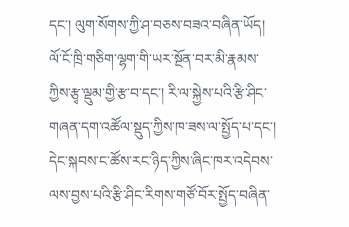དང་། ལུག་སོགས་ཀྱི་ཤ་བཅས་བཟའ་བཞིན་ཡོད།
ལོ་ངོ་ཁྲི་གཅིག་ལྷག་གི་ཡར་སྔོན་བར་མི་རྣམས་ཀྱིས་རྩྭ་ལྡུམ་གྱི་རྩ་བ་དང་། རི་ལ་སྐྱེས་པའི་རྩི་ཤིང་གཞན་དག་འཚོལ་སྡུད་ཀྱིས་ཁ་ཟས་ལ་སྤྱོད་པ་དང་། དེང་སྐབས་ང་ཚོས་རང་ཉིད་ཀྱིས་ཞིང་ཁར་འདེབས་ལས་བྱས་པའི་རྩི་ཤིང་རིགས་གཙོ་བོར་སྤྱོད་བཞིན་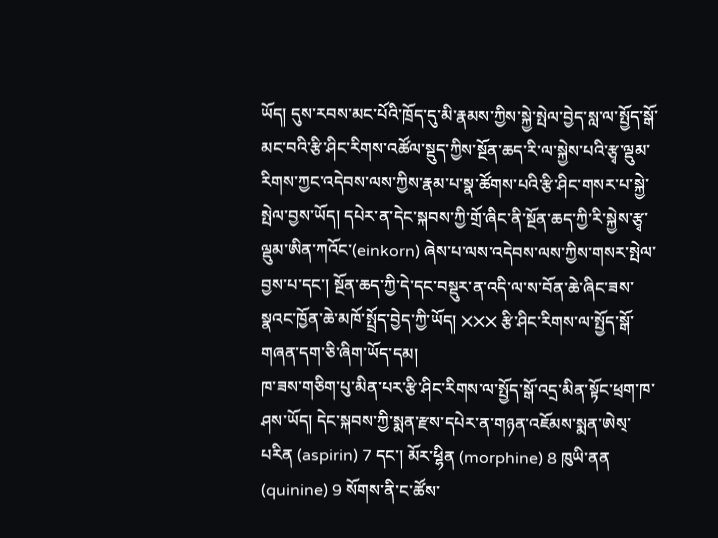ཡོད། དུས་རབས་མང་པོའི་ཁྲོད་དུ་མི་རྣམས་ཀྱིས་སྐྱེ་སྤེལ་བྱེད་སླ་ལ་སྤྱོད་སྒོ་མང་བའི་རྩི་ཤིང་རིགས་འཚོལ་སྡུད་ཀྱིས་སྔོན་ཆད་རི་ལ་སྐྱེས་པའི་རྩྭ་ལྡུམ་རིགས་ཀྱང་འདེབས་ལས་ཀྱིས་རྣམ་པ་སྣ་ཚོགས་པའི་རྩི་ཤིང་གསར་པ་སྐྱེ་སྤེལ་བྱས་ཡོད། དཔེར་ན་དེང་སྐབས་ཀྱི་གྲོ་ཞིང་ནི་སྔོན་ཆད་ཀྱི་རི་སྐྱེས་རྩྭ་ལྡུམ་ཨིན་ཀའོང་(einkorn) ཞེས་པ་ལས་འདེབས་ལས་ཀྱིས་གསར་སྤེལ་བྱས་པ་དང་། སྔོན་ཆད་ཀྱི་དེ་དང་བསྡུར་ན་འདི་ལ་ས་བོན་ཆེ་ཞིང་ཟས་སྣའང་ཁྱོན་ཆེ་མཁོ་སྤྲོད་བྱེད་ཀྱི་ཡོད། ྾྾྾ རྩི་ཤིང་རིགས་ལ་སྤྱོད་སྒོ་གཞན་དག་ཅི་ཞིག་ཡོད་དམ།
ཁ་ཟས་གཅིག་པུ་མིན་པར་རྩི་ཤིང་རིགས་ལ་སྤྱོད་སྒོ་འདྲ་མིན་སྟོང་ཕྲག་ཁ་ཤས་ཡོད། དེང་སྐབས་ཀྱི་སྨན་རྫས་དཔེར་ན་གཉན་འཇོམས་སྨན་ཨེས྄་པརིན (aspirin) 7 དང་། མོར་ཕྷིན (morphine) 8 ཁུཡི་ནན (quinine) 9 སོགས་ནི་ང་ཚོས་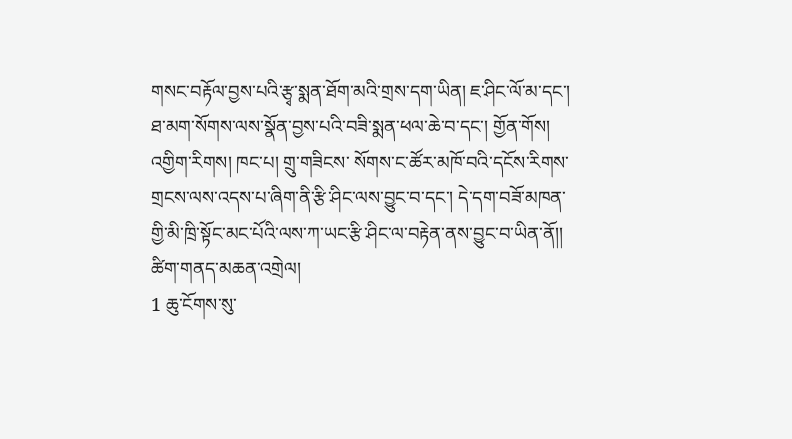གསང་བརྟོལ་བྱས་པའི་རྩྭ་སྨན་ཐོག་མའི་གྲས་དག་ཡིན། ཇ་ཤིང་ལོ་མ་དང་། ཐ་མག་སོགས་ལས་སྣོན་བྱས་པའི་བཟི་སྨན་ཕལ་ཆེ་བ་དང་། གྱོན་གོས། འགྱིག་རིགས། ཁང་པ། གྲུ་གཟིངས་ སོགས་ང་ཚོར་མཁོ་བའི་དངོས་རིགས་གྲངས་ལས་འདས་པ་ཞིག་ནི་རྩི་ཤིང་ལས་བྱུང་བ་དང་། དེ་དག་བཟོ་མཁན་གྱི་མི་ཁྲི་སྟོང་མང་པོའི་ལས་ཀ་ཡང་རྩི་ཤིང་ལ་བརྟེན་ནས་བྱུང་བ་ཡིན་ནོ།།
ཚིག་གནད་མཆན་འགྲེལ།
1 ཆུ་ངོགས་སུ་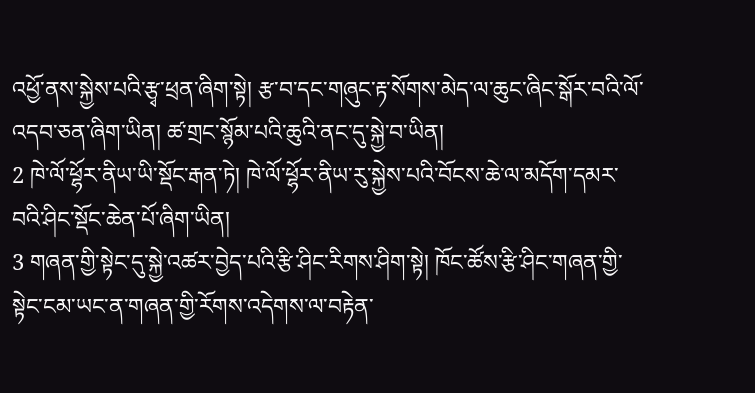འཕྱོ་ནས་སྐྱེས་པའི་རྩྭ་ཕྲན་ཞིག་སྟེ། རྩ་བ་དང་གཞུང་རྟ་སོགས་མེད་ལ་ཆུང་ཞིང་སྒོར་བའི་ལོ་ འདབ་ཅན་ཞིག་ཡིན། ཚ་གྲང་སྙོམ་པའི་ཆུའི་ནང་དུ་སྐྱེ་བ་ཡིན།
2 ཁེ་ལོ་ཕྷོར་ནིཡ་ཡི་སྡོང་རྒན་ཏེ། ཁེ་ལོ་ཕྷོར་ནིཡ་རུ་སྐྱེས་པའི་བོངས་ཆེ་ལ་མདོག་དམར་བའི་ཤིང་སྡོང་ཆེན་པོ་ཞིག་ཡིན།
3 གཞན་གྱི་སྟེང་དུ་སྐྱེ་འཚར་བྱེད་པའི་རྩི་ཤིང་རིགས་ཤིག་སྟེ། ཁོང་ཚོས་རྩི་ཤིང་གཞན་གྱི་སྟེང་ངམ་ཡང་ན་གཞན་གྱི་རོགས་འདེགས་ལ་བརྟེན་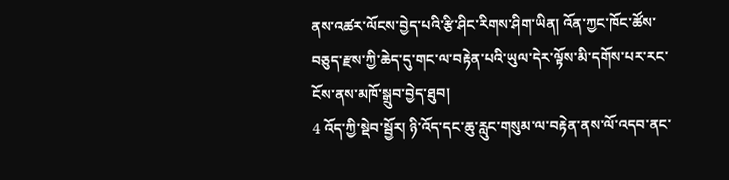ནས་འཚར་ལོངས་བྱེད་པའི་རྩི་ཤིང་རིགས་ཤིག་ཡིན། འོན་ཀྱང་ཁོང་ཚོས་བཅུད་རྫས་ཀྱི་ཆེད་དུ་གང་ལ་བརྟེན་པའི་ཡུལ་དེར་ལྟོས་མི་དགོས་པར་རང་ངོས་ནས་མཁོ་སྒྲུབ་བྱེད་ཐུབ།
4 འོད་ཀྱི་སྡེབ་སྦྱོར། ཉི་འོད་དང་ཆུ་རླུང་གསུམ་ལ་བརྟེན་ནས་ལོ་འདབ་ནང་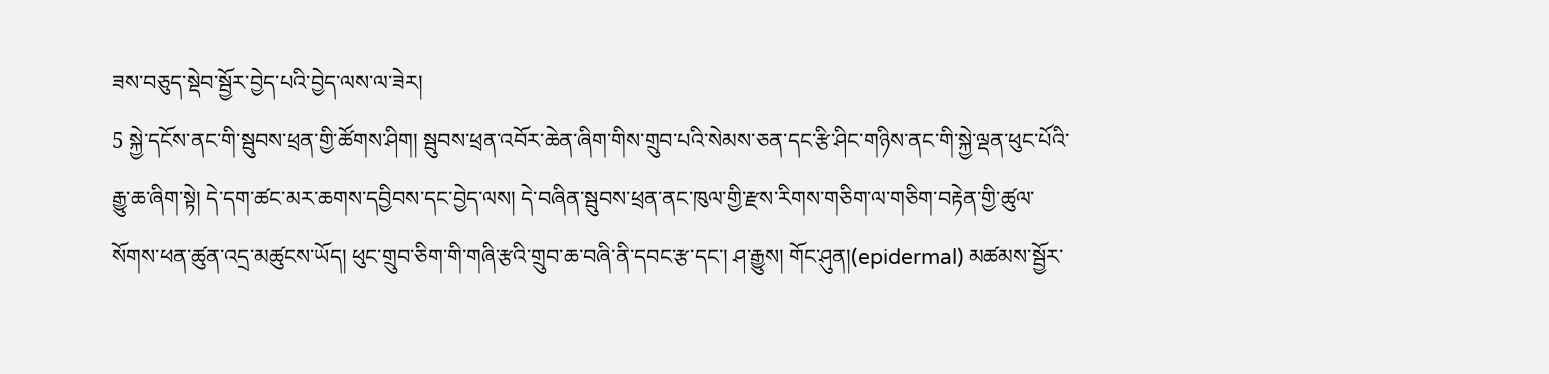ཟས་བཅུད་སྡེབ་སྦྱོར་བྱེད་པའི་བྱེད་ལས་ལ་ཟེར།
5 སྐྱེ་དངོས་ནང་གི་སྦུབས་ཕྲན་གྱི་ཚོགས་ཤིག། སྦུབས་ཕྲན་འབོར་ཆེན་ཞིག་གིས་གྲུབ་པའི་སེམས་ཅན་དང་རྩི་ཤིང་གཉིས་ནང་གི་སྐྱེ་ལྡན་ཕུང་པོའི་རྒྱུ་ཆ་ཞིག་སྟེ། དེ་དག་ཚང་མར་ཆགས་དབྱིབས་དང་བྱེད་ལས། དེ་བཞིན་སྦུབས་ཕྲན་ནང་ཁུལ་གྱི་རྫས་རིགས་གཅིག་ལ་གཅིག་བརྟེན་གྱི་ཚུལ་སོགས་ཕན་ཚུན་འདྲ་མཚུངས་ཡོད། ཕུང་གྲུབ་ཅིག་གི་གཞི་རྩའི་གྲུབ་ཆ་བཞི་ནི་དབང་རྩ་དང་། ཤ་རྒྱུས། གོང་ཤུན།(epidermal) མཚམས་སྦྱོར་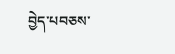བྱེད་པབཅས་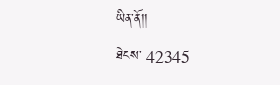ཡིན་ནོ།།
ཐེངས་ 42345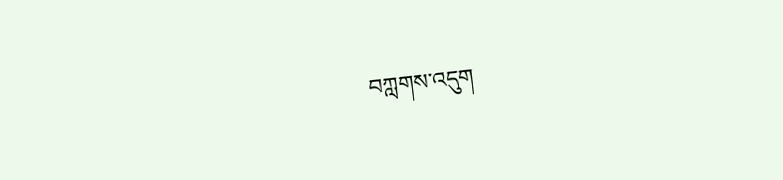བཀླགས་འདུག